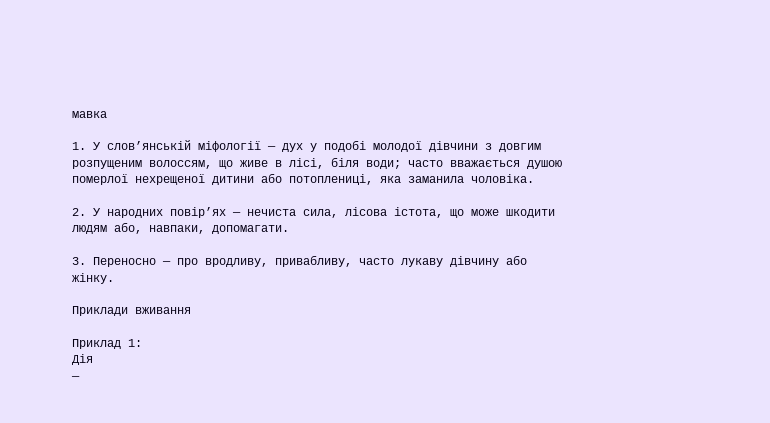мавка

1. У слов’янській міфології — дух у подобі молодої дівчини з довгим розпущеним волоссям, що живе в лісі, біля води; часто вважається душою померлої нехрещеної дитини або потоплениці, яка заманила чоловіка.

2. У народних повір’ях — нечиста сила, лісова істота, що може шкодити людям або, навпаки, допомагати.

3. Переносно — про вродливу, привабливу, часто лукаву дівчину або жінку.

Приклади вживання

Приклад 1:
Дія
—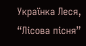Українка Леся, “Лісова пісня”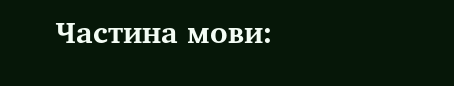Частина мови: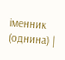іменник (однина) |